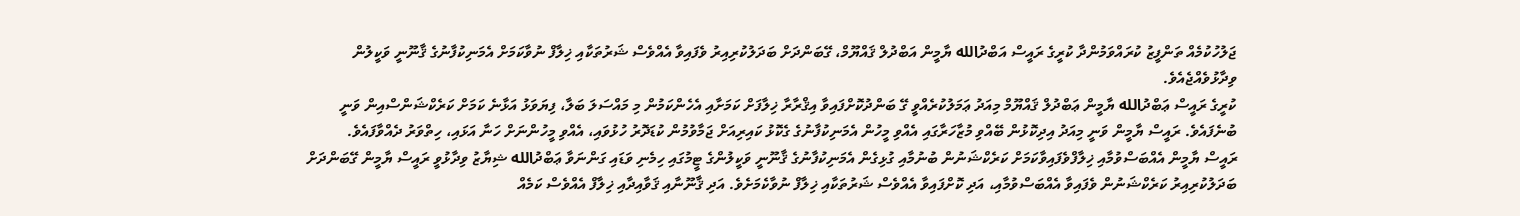ޖަލުހުކުމެއް ތަންފީޒު ކުރައްވަމުންދާ ކުރީގެ ރައީސް އަބްދުالله ޔާމީން އަބްދުލް ޤައްޔޫމް، ގޭބަންދަށް ބަދަލުކުރިއިރު ވެފައިވާ އެއްވެސް ޝަރުތަކާއި ޚިލާފް ނުވާކަމަށް އެމަނިކުފާނުގެ ޤާނޫނީ ވަކީލުން ވިދާޅުވެއްޖެއެވެ.
ކުރީގެ ރައީސް ޢަބްދުالله ޔާމީން ޢަބްދުލް ޤައްޔޫމް މިއަދު ޢަމަލުކުރެއްވީ ގޭ ބަންދުކޮށްފައިވާ އިޤްރާރާ ޚިލާފަށް ކަމަށާއި އެހެންކަމުން މި މައްސަލަ ބަލާ، ފިޔަވަޅު އަޅާނެ ކަމަށް ކަރެކްޝަންސްއިން ވަނީ ބުނެފައެވެ. ރައީސް ޔާމީން ވަނީ މިއަދު އިދިކޮޅުން ބޭއްވި މުޒާހަރާގައި އެއްވި މީހުން އެމަނިކުފާނުގެ ގެކޮޅު ކައިރިއަށް ޖަމާވުމުން ކުޑަދޮރު ހުޅުވައި، އެއްވި މީހުންނަށް ހަނާ އަޅައި، ހިތްވަރު ދެއްވާފައެވެ.
ރައީސް ޔާމީން އެއްބަސްވުމާއި ޚިލާފްވެފައިވާކަމަށް ކަރެކްޝަނުން ބުނުމާއި ގުޅިގެން އެމަނިކުފާނުގެ ޤާނޫނީ ވަކީލުންގެ ޓީމުގައި ހިމެނި ވަޑައި ގަންނަވާ ޢަބްދުالله ޝިޔާޒު ވިދާޅުވީ ރައީސް ޔާމީން ގޭބަންދަށް ބަދަލުކުރިއިރު ކަރެކްޝަނުން ވެފައިވާ އެއްބަސްވުމާއި، އަދި ކޮށްފައިވާ އެއްވެސް ޝަރުތަކާއި ޚިލާފް ނުވާކެމަށެވެ. އަދި ޤާނޫނާއި ޤަވާއިދާއި ޚިލާފް އެއްވެސް ކަމެއް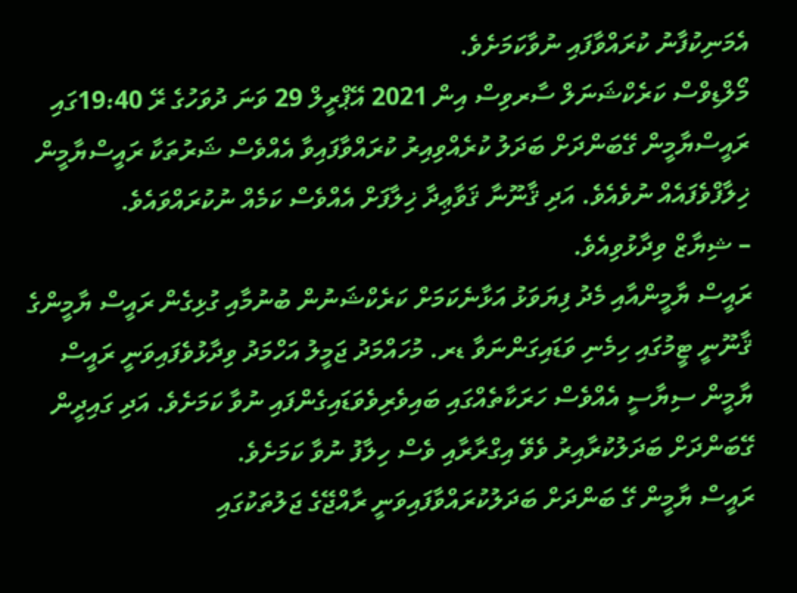އެމަނިކުފާނު ކުރައްވާފައި ނުވާކަމަށެވެ.
މޯލްޑިވްސް ކަރެކްޝަނަލް ސާރވިސް އިން 2021 އޭޕްރީލް 29 ވަނަ ދުވަހުގެ ރޭ 19:40ގައި ރައީސްޔާމީން ގޭބަންދަށް ބަދަލު ކުރެއްވިއިރު ކުރައްވާފައިވާ އެއްވެސް ޝަރުތަކާ ރައީސްޔާމީން ޚިލާފްވެފައެއް ނުވެއެވެ. އަދި ޤާނޫނާ ޤަވާޢިދާ ޚިލާފަށް އެއްވެސް ކަމެއް ނުކުރައްވައެވެ.
– ޝިޔާޒް ވިދާޅުވިއެވެ.
ރައީސް ޔާމީންއާއި މެދު ފިޔަވަޅު އަޅާނެކަމަށް ކަރެކްޝަނުން ބުނުމާއި ގުޅިގެން ރައީސް ޔާމީންގެ ޤާނޫނީ ޓީމުގައި ހިމެނި ވަޑައިގަންނަވާ ޑރ. މުހައްމަދު ޖަމީލު އަހްމަދު ވިދާޅުވެފައިވަނީ ރައީސް ޔާމީން ސިޔާސީ އެއްވެސް ހަރަކާތެއްގައި ބައިވެރިވެވަޑައިގެންފައި ނުވާ ކަމަށެވެ. އަދި ގައިދީން ގޭބަންދަށް ބަދަލުކުރާއިރު ވެވޭ އިގްރާރާއި ވެސް ހިލާފު ނުވާ ކަމަށެވެ.
ރައީސް ޔާމީން ގޭ ބަންދަށް ބަދަލުކުރައްވާފައިވަނީ ރާއްޖޭގެ ޖަލުތަކުގައި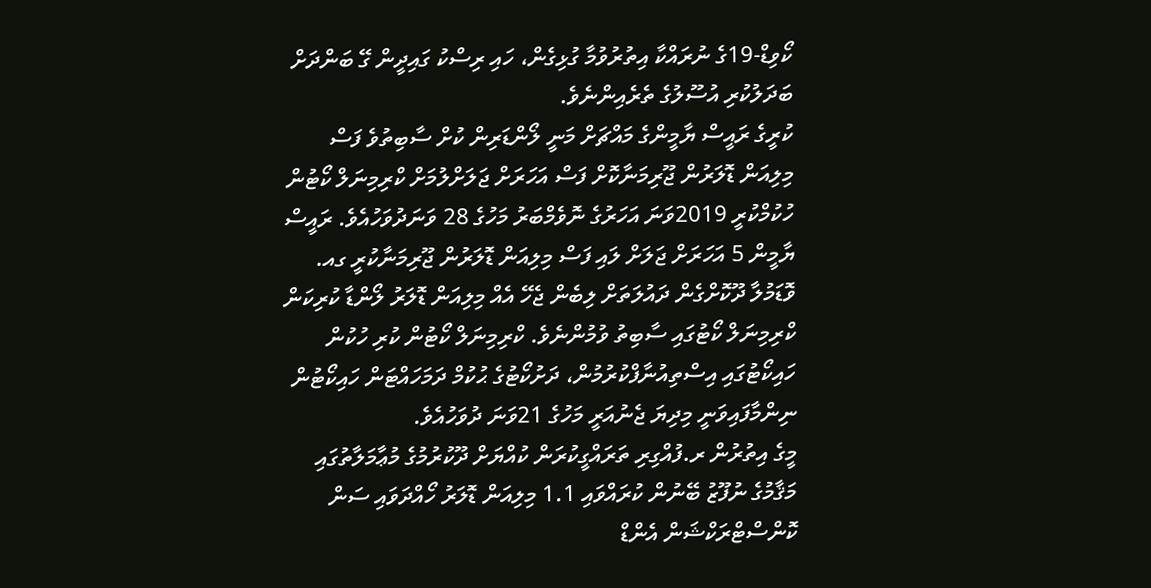ކޯވިޑް-19ގެ ނުރައްކާ އިތުރުވުމާ ގުޅިގެން، ހައި ރިސްކު ގައިދީން ގޭ ބަންދަށް ބަދަލުކުރި އުސޫލުގެ ތެރެއިންނެވެ.
ކުރީގެ ރައީސް ޔާމީންގެ މައްޗަށް މަނީ ލޯންޑަރިން ކުށް ސާބިތުވެ ފަސް މިލިއަން ޑޮލަރުން ޖޫރިމަނާކޮށް ފަސް އަހަރަށް ޖަލަށްލުމަށް ކްރިމިނަލް ކޯޓުން ހުކުމްކުރީ 2019ވަނަ އަހަރުގެ ނޮވެމްބަރު މަހުގެ 28 ވަނަދުވަހުއެވެ. ރައީސް ޔާމީން 5 އަހަރަށް ޖަލަށް ލައި ފަސް މިލިއަން ޑޮލަރުން ޖޫރިމަނާކުރީ ގއ. ވޮޑަމުލާ ދޫކޮށްގެން ދައުލަތަށް ލިބެން ޖެހޭ އެއް މިލިއަން ޑޮލަރު ލޯންޑާ ކުރިކަން ކްރިމިނަލް ކޯޓުގައި ސާބިތު ވުމުންނެވެ. ކްރިމިނަލް ކޯޓުން ކުރި ހުކުން ހައިކޯޓުގައި އިސްތިއުނާފްކުރުމުން، ދަށުކޯޓުގެ ޙުކުމް ދަމަހައްޓަން ހައިކޯޓުން ނިންމާފައިވަނީ މިދިޔަ ޖެނުއަރީ މަހުގެ 21ވަނަ ދުވަހުއެވެ.
މީގެ އިތުރުން ރ.ފުއްގިރި ތަރައްގީކުރަން ކުއްޔަށް ދޫކުރުމުގެ މުޢާމަލާތުގައި މަޤާމުގެ ނުފޫޒު ބޭނުން ކުރައްވައި 1.1 މިލިއަން ޑޮލަރު ހޯއްދަވައި ސަން ކޮންސްޓްރަކްޝަން އެންޑް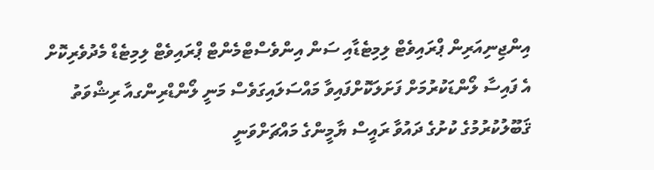އިންޖިނިއަރިން ޕްރައިވެޓް ލިމިޓެޑާއި ސަން އިންވެސްޓްމެންޓް ޕްރައިވެޓް ލިމިޓެޑް މެދުވެރިކޮށް އެ ފައިސާ ލޯންޑަކުރުމަށް ފަށަލަކޮށްފައިވާ މައްސަލައިގަވެސް މަނީ ލޯންޑްރިންގއާ ރިޝްވަތު ޤަބޫލުކުރުމުގެ ކުށުގެ ދައުވާ ރައީސް ޔާމީންގެ މައްޗަށްވަނީ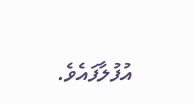އުފުލާފައެވެ.